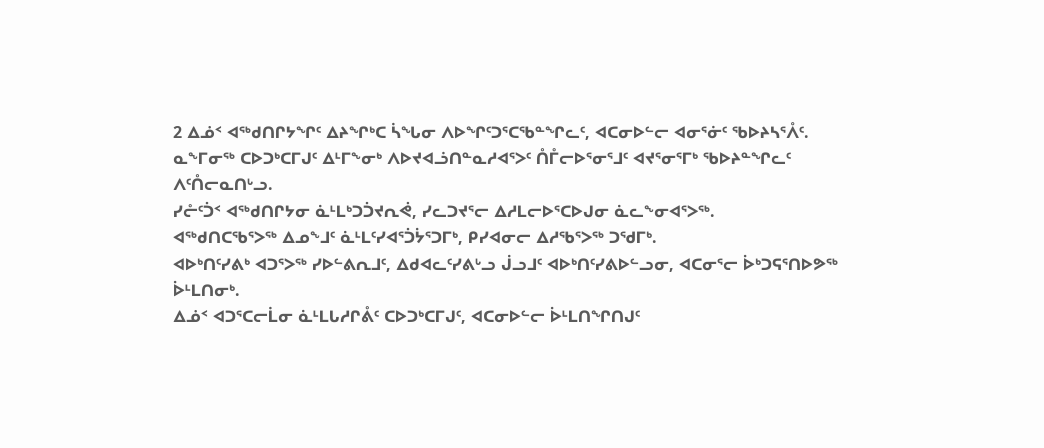2 ᐃᓅᑉ ᐊᖅᑯᑎᒋᔭᖏᑦ ᐃᔨᖏᒃᑕ ᓵᖓᓂ ᐱᐅᖏᑦᑐᕐᑕᖃᓐᖏᓚᑦ, ᐊᑕᓂᐅᓪᓕ ᐊᓂᕐᓃᑦ ᖃᐅᔨᓴᕐᐰᑦ.
ᓇᖕᒥᓂᖅ ᑕᐅᑐᒃᑕᒥᒍᑦ ᐃᒻᒥᖕᓂᒃ ᐱᐅᔪᐊᓘᑎᓐᓇᓱᐊᕐᐳᑦ ᑍᒤᓕᐅᕐᓂᕐᒧᑦ ᐊᔪᕐᓂᕐᒥᒃ ᖃᐅᔨᓐᖏᓚᑦ ᐱᑦᑍᓕᓇᑎᒡᓗ.
ᓯᓔᑦᑑᑉ ᐊᖅᑯᑎᒋᔭᓂ ᓈᒻᒪᒃᑐᑑᔪᕆᕚ, ᓯᓚᑐᔪᕐᓕ ᐃᓱᒪᓕᐅᕐᑕᐅᒍᓂ ᓈᓚᖕᓂᐊᕐᐳᖅ.
ᐊᖅᑯᑎᑕᖃᕐᐳᖅ ᐃᓄᖕᒧᑦ ᓈᒻᒪᑦᓯᐊᕐᑑᔮᕐᑐᒥᒃ, ᑭᓯᐊᓂᓕ ᐃᓱᖃᕐᐳᖅ ᑐᖁᒥᒃ.
ᐊᐅᒃᑎᑦᓯᕕᒃ ᐊᑐᕐᐳᖅ ᓯᐅᓪᕕᕆᒧᑦ, ᐃᑯᐊᓚᑦᓯᕕᒡᓗ ᒎᓗᒧᑦ ᐊᐅᒃᑎᑦᓯᕕᐅᓪᓗᓂ, ᐊᑕᓂᕐᓕ ᐆᒃᑐᕋᕐᑎᐅᕗᖅ ᐆᒻᒪᑎᓂᒃ.
ᐃᓅᑉ ᐊᑐᕐᑕᓕᒫᓂ ᓈᒻᒪᒐᓱᒋᕔᑦ ᑕᐅᑐᒃᑕᒥᒍᑦ, ᐊᑕᓂᐅᓪᓕ ᐆᒻᒪᑎᖏᑎᒍᑦ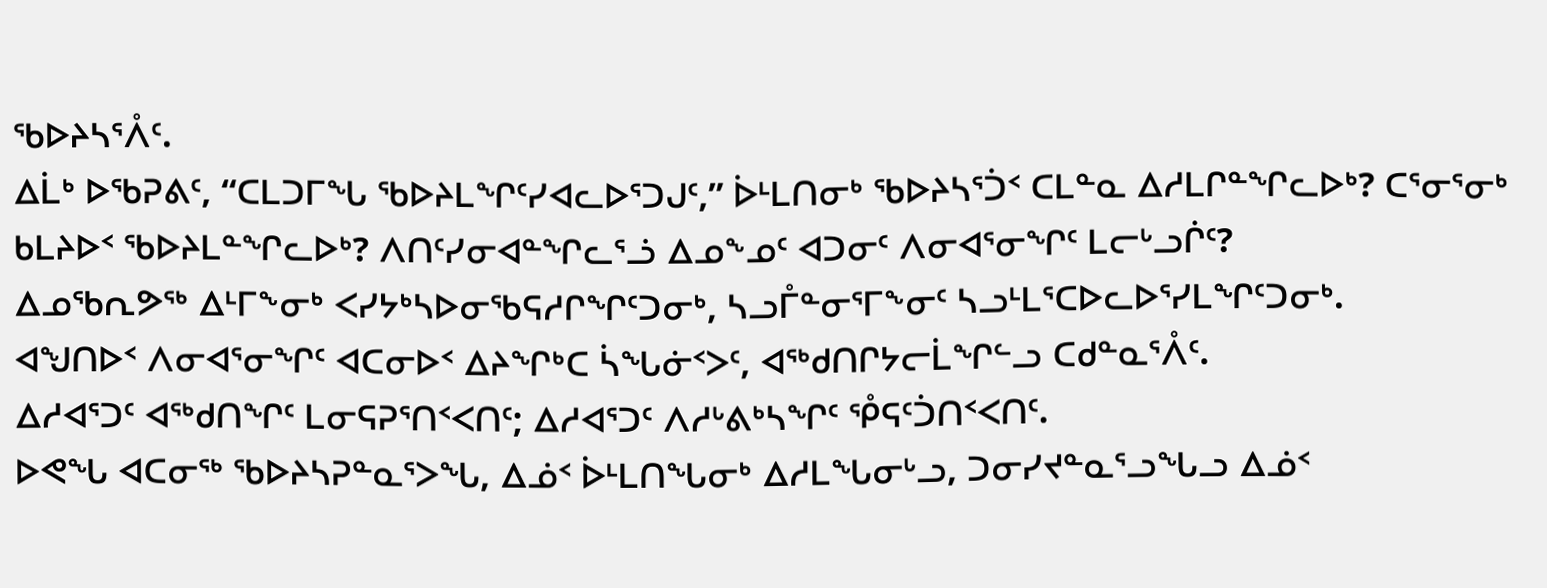ᖃᐅᔨᓴᕐᐰᑦ.
ᐃᒫᒃ ᐅᖃᕈᕕᑦ, “ᑕᒪᑐᒥᖓ ᖃᐅᔨᒪᖏᑦᓯᐊᓚᐅᕐᑐᒍᑦ,” ᐆᒻᒪᑎᓂᒃ ᖃᐅᔨᓴᕐᑑᑉ ᑕᒪᓐᓇ ᐃᓱᒪᒋᓐᖏᓚᐅᒃ? ᑕᕐᓂᕐᓂᒃ ᑲᒪᔨᐅᑉ ᖃᐅᔨᒪᓐᖏᓚᐅᒃ? ᐱᑎᑦᓯᓂᐊᓐᖏᓚᕐᓘ ᐃᓄᖕᓄᑦ ᐊᑐᓂᑦ ᐱᓂᐊᕐᓂᖏᑦ ᒪᓕᒡᓗᒌᑦ?
ᐃᓄᖃᕆᕗᖅ ᐃᒻᒥᖕᓂᒃ ᐸᓯᔭᒃᓴᐅᓂᖃᕋᓱᒋᖏᑦᑐᓂᒃ, ᓴᓗᒤᓐᓂᕐᒥᖕᓂᑦ ᓴᓗᒻᒪᕐᑕᐅᓚᐅᕐᓯᒪᖏᑦᑐᓂᒃ.
ᐊᖑᑎᐅᑉ ᐱᓂᐊᕐᓂᖏᑦ ᐊᑕᓂᐅᑉ ᐃᔨᖏᒃᑕ ᓵᖓᓃᑉᐳᑦ, ᐊᖅᑯᑎᒋᔭᓕᒫᖏᓪᓗ ᑕᑯᓐᓇᕐᐰᑦ.
ᐃᓱᐊᕐᑐᑦ ᐊᖅᑯᑎᖏᑦ ᒪᓂᕋᕈᕐᑎᑉᐸᑎᑦ; ᐃᓱᐊᕐᑐᑦ ᐱᓱᒡᕕᒃᓴᖏᑦ ᕾᕋᑦᑑᑎᑉᐸᑎᑦ.
ᐅᕙᖓ ᐊᑕᓂᖅ ᖃᐅᔨᓴᕈᓐᓇᕐᐳᖓ, ᐃᓅᑉ ᐆᒻᒪᑎᖓᓂᒃ ᐃᓱᒪᖓᓂᒡᓗ, ᑐᓂᓯᔪᓐᓇᕐᓗᖓᓗ ᐃᓅᑉ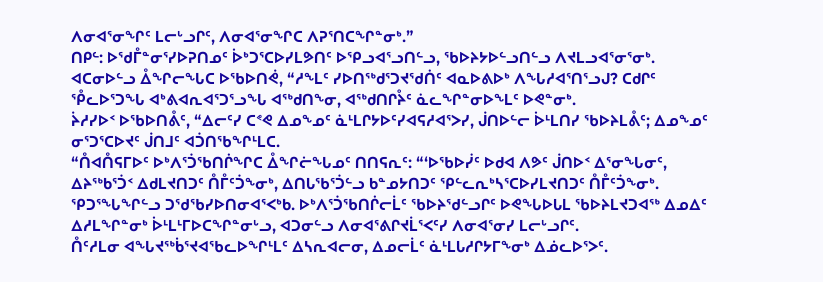ᐱᓂᐊᕐᓂᖏᑦ ᒪᓕᒡᓗᒋᑦ, ᐱᓂᐊᕐᓂᖏᑕ ᐱᕈᕐᑎᑕᖏᓐᓂᒃ.”
ᑎᑭᓪ: ᐅᖁᒤᓐᓂᕐᓯᐅᕈᑎᓄᑦ ᐆᒃᑐᕐᑕᐅᓯᒪᕗᑎᑦ ᐅᕿᓗᐊᕐᓗᑎᓪᓗ, ᖃᐅᔨᔭᐅᓪᓗᑎᓪᓗ ᐱᔪᒪᓗᐊᕐᓂᕐᓂᒃ.
ᐊᑕᓂᐅᓪᓗ ᐂᖏᓕᖓᑕ ᐅᖃᐅᑎᕚ, “ᓱᖕᒪᑦ ᓯᐅᑎᖅᑯᕐᑐᔪᖁᑏᑦ ᐊᓇᐅᕕᐅᒃ ᐱᖓᓱᐊᕐᑎᕐᓗᒍ? ᑕᑯᒋᑦ ᕾᓚᐅᕐᑐᖓ ᐊᒃᕕᐊᕆᐊᕐᑐᕐᓗᖓ ᐊᖅᑯᑎᖕᓂ, ᐊᖅᑯᑎᒋᔧᑦ ᓈᓚᖏᓐᓂᐅᖕᒪᑦ ᐅᕙᓐᓂᒃ.
ᔩᓱᓯᐅᑉ ᐅᖃᐅᑎᕔᑦ, “ᐃᓕᑦᓯ ᑕᕝᕙ ᐃᓄᖕᓄᑦ ᓈᒻᒪᒋᔭᐅᑦᓯᐊᕋᓱᐊᕐᐳᓯ, ᒎᑎᐅᓪᓕ ᐆᒻᒪᑎᓯ ᖃᐅᔨᒪᕔᑦ; ᐃᓄᖕᓄᑦ ᓂᕐᑐᕐᑕᐅᔪᑦ ᒎᑎᒧᑦ ᐊᑑᑎᖃᖏᒻᒪᑕ.
“ᑍᐊᑍᕋᒥᐅᑦ ᐅᒃᐱᕐᑑᖃᑎᒌᖏᑕ ᐂᖏᓖᖓᓄᑦ ᑎᑎᕋᕆᑦ: “‘ᐅᖃᐅᓰᑦ ᐅᑯᐊ ᐱᕗᑦ ᒎᑎᐅᑉ ᐃᕐᓂᖓᓂᑦ, ᐃᔨᖅᑲᕐᑑᑉ ᐃᑯᒪᔪᑎᑐᑦ ᑍᒤᑦᑑᖕᓂᒃ, ᐃᑎᒐᖃᕐᑑᓪᓗ ᑲᓐᓄᔭᑎᑐᑦ ᕿᓪᓚᕆᒃᓴᕐᑕᐅᓯᒪᔪᑎᑐᑦ ᑍᒤᑦᑑᖕᓂᒃ.
ᕿᑐᕐᖓᖏᓪᓗ ᑐᖁᖃᓯᐅᑎᓂᐊᕐᐸᒃᑲ. ᐅᒃᐱᕐᑑᖃᑎᒌᓕᒫᑦ ᖃᐅᔨᖁᓪᓗᒋᑦ ᐅᕙᖓᐅᒐᒪ ᖃᐅᔨᒪᔪᑐᐊᖅ ᐃᓄᐃᑦ ᐃᓱᒪᖏᓐᓂᒃ ᐆᒻᒪᒻᒥᐅᑕᖏᓐᓂᒡᓗ, ᐊᑐᓂᓪᓗ ᐱᓂᐊᕐᕕᒋᔪᒫᕐᐸᑦᓯ ᐱᓂᐊᕐᓂᓯ ᒪᓕᒡᓗᒋᑦ.
ᑍᑦᓱᒪᓂ ᐊᖓᔪᖅᑳᕐᔪᐊᖃᓚᐅᖏᒻᒪᑦ ᐃᓴᕆᐊᓕᓂ, ᐃᓄᓕᒫᑦ ᓈᒻᒪᒐᓱᒋᔭᒥᖕᓂᒃ ᐃᓅᓚᐅᕐᐳᑦ.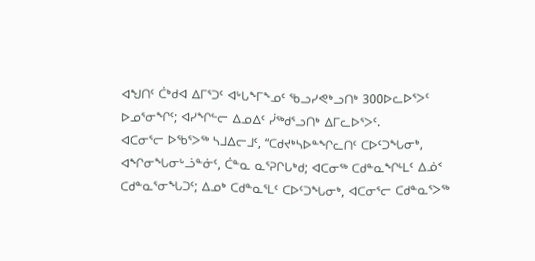ᐊᖑᑎᑦ ᑖᒃᑯᐊ ᐃᒥᕐᑐᑦ ᐊᒡᒐᖕᒥᖕᓄᑦ ᖃᓗᓯᕙᒃᓗᑎᒃ 300ᐅᓚᐅᕐᐳᑦ ᐅᓄᕐᓂᖏᑦ; ᐊᓯᖏᓪᓕ ᐃᓄᐃᑦ ᓰᖅᑯᕐᓗᑎᒃ ᐃᒥᓚᐅᕐᐳᑦ.
ᐊᑕᓂᕐᓕ ᐅᖃᕐᐳᖅ ᓴᒧᐃᓕᒧᑦ, “ᑕᑯᔪᒃᓴᐅᓐᖏᓚᑎᑦ ᑕᐅᑦᑐᖓᓂᒃ, ᐊᖏᓂᖓᓂᒡᓘᓐᓃᑦ, ᑖᓐᓇ ᓇᕐᕈᒋᒐᒃᑯ; ᐊᑕᓂᖅ ᑕᑯᓐᓇᖏᒻᒪᑦ ᐃᓅᑉ ᑕᑯᓐᓇᕐᓂᖓᑐᑦ; ᐃᓄᒃ ᑕᑯᓐᓇᕐᒪᑦ ᑕᐅᑦᑐᖓᓂᒃ, ᐊᑕᓂᕐᓕ ᑕᑯᓐᓇᕐᐳᖅ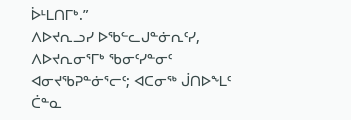ᐆᒻᒪᑎᒥᒃ.”
ᐱᐅᔪᕆᓗᓯ ᐅᖃᓪᓚᒍᓐᓃᕆᑦᓯ, ᐱᐅᔪᕆᓂᕐᒥᒃ ᖃᓂᑦᓯᓐᓂᑦ ᐊᓂᔪᖃᕈᓐᓃᕐᓕᑦ; ᐊᑕᓂᖅ ᒎᑎᐅᖕᒪᑦ ᑖᓐᓇ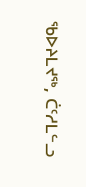ᖃᐅᔨᒪᔪᖅ, ᑖᑦᓱᒪᓪᓗ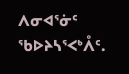ᐱᓂᐊᕐᓃᑦ ᖃᐅᔨᓴᕐᐸᒃᐰᑦ.